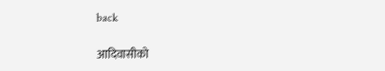back

आदिवासीको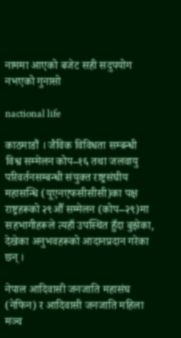नाममा आएको बजेट सही सदुपयोग नभएको गुनासो

nactional life

काठमाडौं । जैविक विविधता सम्बन्धी विश्व सम्मेलन कोप–१६ तथा जलवायु परिवर्तनसम्बन्धी संयुक्त राष्ट्रसंघीय महासन्धि (यूएनएफसीसीसी)का पक्ष राष्ट्रहरूको २९औँ सम्मेलन (कोप–२९)मा सहभागीहरूले त्यहाँ उपस्थित हुँदा बुझेका, देखेका अनुभवहरूको आदानप्रदान गरेका छन् ।

नेपाल आदिवासी जनजाति महासंघ (नेफिन) र आदिवासी जनजाति महिला मञ्च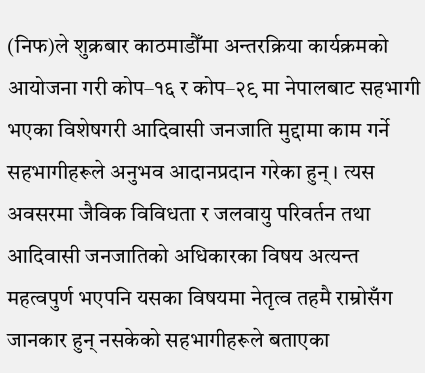(निफ)ले शुक्रबार काठमाडौँमा अन्तरक्रिया कार्यक्रमको आयोजना गरी कोप–१६ र कोप–२९ मा नेपालबाट सहभागी भएका विशेषगरी आदिवासी जनजाति मुद्दामा काम गर्ने सहभागीहरूले अनुभव आदानप्रदान गरेका हुन् । त्यस अवसरमा जैविक विविधता र जलवायु परिवर्तन तथा आदिवासी जनजातिको अधिकारका विषय अत्यन्त महत्वपुर्ण भएपनि यसका विषयमा नेतृत्व तहमै राम्रोसँग जानकार हुन् नसकेको सहभागीहरूले बताएका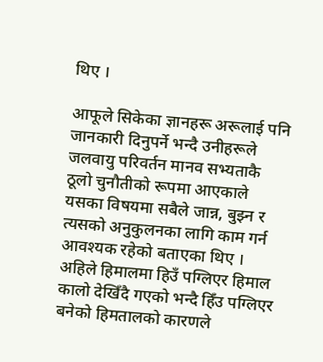थिए ।

आफूले सिकेका ज्ञानहरू अरूलाई पनि जानकारी दिनुपर्ने भन्दै उनीहरूले जलवायु परिवर्तन मानव सभ्यताकै ठूलो चुनौतीको रूपमा आएकाले यसका विषयमा सबैले जान्न, बुझ्न र त्यसको अनुकुलनका लागि काम गर्न आवश्यक रहेको बताएका थिए । अहिले हिमालमा हिउँ पग्लिएर हिमाल कालो देखिँदै गएको भन्दै हिँउ पग्लिएर बनेको हिमतालको कारणले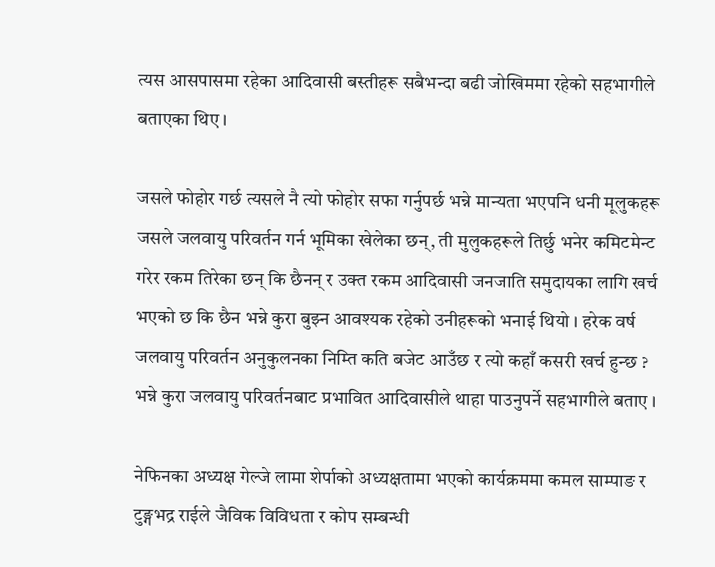त्यस आसपासमा रहेका आदिवासी बस्तीहरू सबैभन्दा बढी जोखिममा रहेको सहभागीले बताएका थिए ।

जसले फोहोर गर्छ त्यसले नै त्यो फोहोर सफा गर्नुपर्छ भन्ने मान्यता भएपनि धनी मूलुकहरू जसले जलवायु परिवर्तन गर्न भूमिका खेलेका छन्, ती मुलुकहरूले तिर्छु भनेर कमिटमेन्ट गरेर रकम तिरेका छन् कि छैनन् र उक्त रकम आदिवासी जनजाति समुदायका लागि खर्च भएको छ कि छैन भन्ने कुरा बुझ्न आवश्यक रहेको उनीहरूको भनाई थियो । हरेक वर्ष जलवायु परिवर्तन अनुकुलनका निम्ति कति बजेट आउँछ र त्यो कहाँ कसरी खर्च हुन्छ ? भन्ने कुरा जलवायु परिवर्तनबाट प्रभावित आदिवासीले थाहा पाउनुपर्ने सहभागीले बताए ।

नेफिनका अध्यक्ष गेल्जे लामा शेर्पाको अध्यक्षतामा भएको कार्यक्रममा कमल साम्पाङ र टुङ्गभद्र राईले जैविक विविधता र कोप सम्बन्धी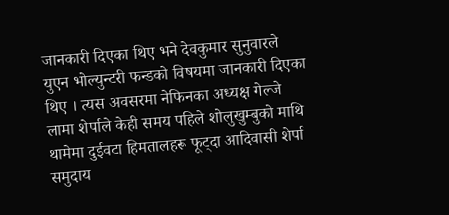जानकारी दिएका थिए भने देवकुमार सुनुवारले युएन भोल्युन्टरी फन्डको विषयमा जानकारी दिएका थिए । त्यस अवसरमा नेफिनका अध्यक्ष गेल्जे लामा शेर्पाले केही समय पहिले शोलुखुम्बुको माथि थामेमा दुईवटा हिमतालहरू फूट्दा आदिवासी शेर्पा समुदाय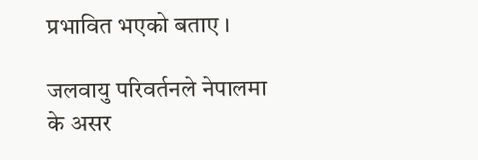प्रभावित भएको बताए ।

जलवायु परिवर्तनले नेपालमा के असर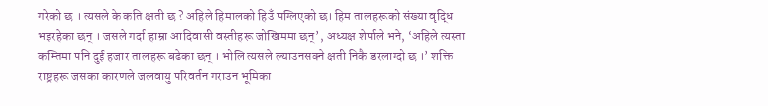गरेको छ । त्यसले के कति क्षती छ ? अहिले हिमालको हिउँ पग्लिएको छ। हिम तालहरूको संख्या वृद्धि भइरहेका छन् । जसले गर्दा हाम्रा आदिवासी वस्तीहरू जोखिममा छन्’, अध्यक्ष शेर्पाले भने, ‘अहिले त्यस्ता कम्तिमा पनि दुई हजार तालहरू बढेका छन् । भोलि त्यसले ल्याउनसक्ने क्षती निकै डरलाग्दो छ ।’ शक्ति राष्ट्रहरू जसका कारणले जलवायु परिवर्तन गराउन भूमिका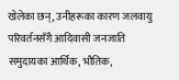खेलेका छन्, उनीहरूका कारण जलवायु परिवर्तनसँगै आदिवासी जनजाति समुदायका आर्थिक, भौतिक,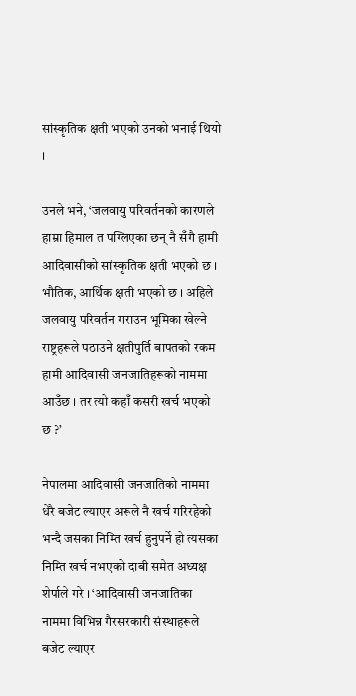सांस्कृतिक क्षती भएको उनको भनाई थियो ।

उनले भने, ‘जलवायु परिवर्तनको कारणले हाम्रा हिमाल त पग्लिएका छन् नै सँगै हामी आदिवासीको सांस्कृतिक क्षती भएको छ । भौतिक, आर्थिक क्षती भएको छ । अहिले जलवायु परिवर्तन गराउन भूमिका खेल्ने राष्ट्रहरूले पठाउने क्षतीपुर्ति बापतको रकम हामी आदिवासी जनजातिहरूको नाममा आउँछ । तर त्यो कहाँ कसरी खर्च भएको छ ?’

नेपालमा आदिवासी जनजातिको नाममा धेरै बजेट ल्याएर अरूले नै खर्च गरिरहेको भन्दै जसका निम्ति खर्च हुनुपर्ने हो त्यसका निम्ति खर्च नभएको दाबी समेत अध्यक्ष शेर्पाले गरे । ‘आदिवासी जनजातिका नाममा विभिन्न गैरसरकारी संस्थाहरूले बजेट ल्याएर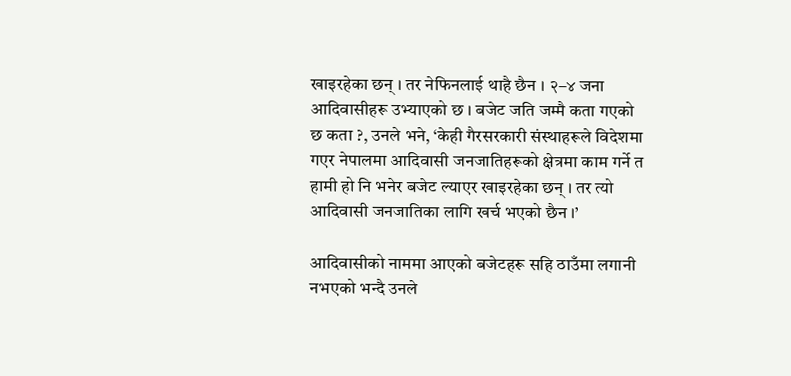खाइरहेका छन् । तर नेफिनलाई थाहै छैन । २–४ जना आदिवासीहरू उभ्याएको छ । बजेट जति जम्मै कता गएको छ कता ?, उनले भने, ‘केही गैरसरकारी संस्थाहरूले विदेशमा गएर नेपालमा आदिवासी जनजातिहरूको क्षेत्रमा काम गर्ने त हामी हो नि भनेर बजेट ल्याएर खाइरहेका छन् । तर त्यो आदिवासी जनजातिका लागि खर्च भएको छैन ।’

आदिवासीको नाममा आएको बजेटहरू सहि ठाउँमा लगानी नभएको भन्दै उनले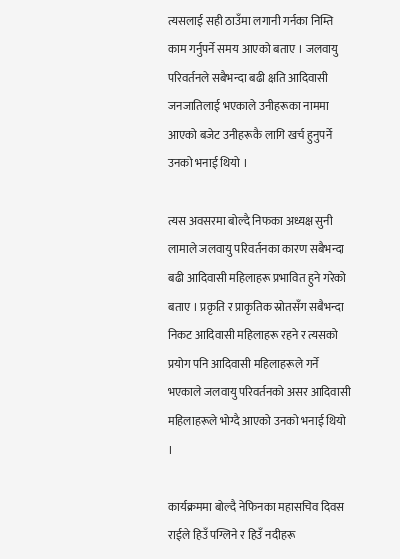त्यसलाई सही ठाउँमा लगानी गर्नका निम्ति काम गर्नुपर्ने समय आएको बताए । जलवायु परिवर्तनले सबैभन्दा बढी क्षति आदिवासी जनजातिलाई भएकाले उनीहरूका नाममा आएको बजेट उनीहरूकै लागि खर्च हुनुपर्ने उनको भनाई थियो ।

त्यस अवसरमा बोल्दै निफका अध्यक्ष सुनी लामाले जलवायु परिवर्तनका कारण सबैभन्दा बढी आदिवासी महिलाहरू प्रभावित हुने गरेको बताए । प्रकृति र प्राकृतिक स्रोतसँग सबैभन्दा निकट आदिवासी महिलाहरू रहने र त्यसको प्रयोग पनि आदिवासी महिलाहरूले गर्ने भएकाले जलवायु परिवर्तनको असर आदिवासी महिलाहरूले भोग्दै आएको उनको भनाई थियो ।

कार्यक्रममा बोल्दै नेफिनका महासचिव दिवस राईले हिउँ पग्लिने र हिउँ नदीहरू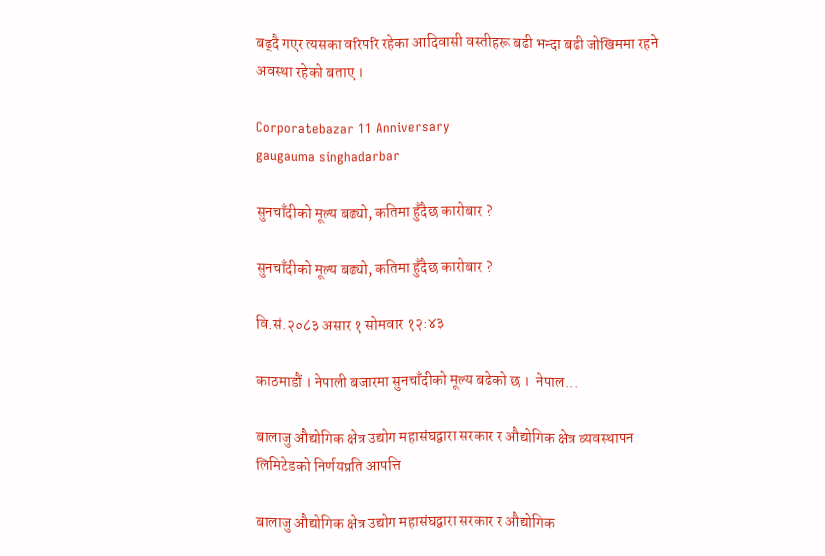बढ्दै गएर त्यसका वरिपरि रहेका आदिवासी वस्तीहरू बढी भन्दा बढी जोखिममा रहने अवस्था रहेको बताए ।

Corporatebazar 11 Anniversary
gaugauma singhadarbar

सुनचाँदीको मूल्य बढ्यो, कतिमा हुँदैछ कारोबार ?

सुनचाँदीको मूल्य बढ्यो, कतिमा हुँदैछ कारोबार ?

वि.सं.२०८३ असार १ सोमवार १२:४३

काठमाडौं । नेपाली बजारमा सुनचाँदीको मूल्य बढेको छ ।  नेपाल...

बालाजु औद्योगिक क्षेत्र उद्योग महासंघद्वारा सरकार र औद्योगिक क्षेत्र व्यवस्थापन लिमिटेडको निर्णयप्रति आपत्ति

बालाजु औद्योगिक क्षेत्र उद्योग महासंघद्वारा सरकार र औद्योगिक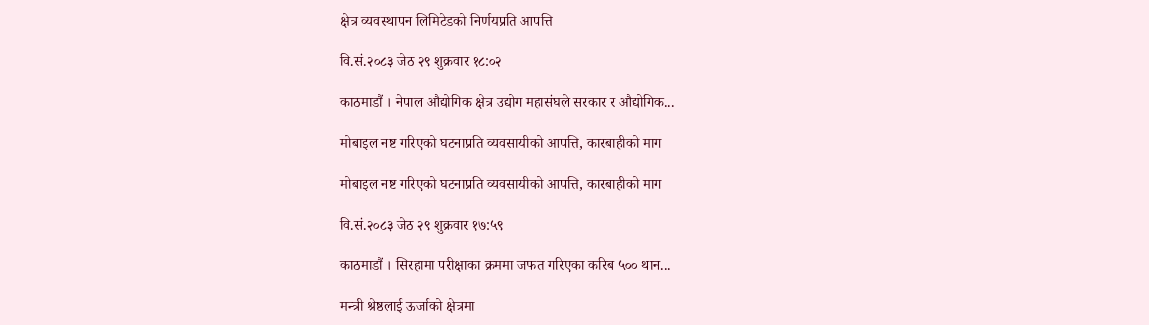क्षेत्र व्यवस्थापन लिमिटेडको निर्णयप्रति आपत्ति

वि.सं.२०८३ जेठ २९ शुक्रवार १८:०२

काठमाडौं । नेपाल औद्योगिक क्षेत्र उद्योग महासंघले सरकार र औद्योगिक...

मोबाइल नष्ट गरिएको घटनाप्रति व्यवसायीको आपत्ति, कारबाहीको माग

मोबाइल नष्ट गरिएको घटनाप्रति व्यवसायीको आपत्ति, कारबाहीको माग

वि.सं.२०८३ जेठ २९ शुक्रवार १७:५९

काठमाडौं । सिरहामा परीक्षाका क्रममा जफत गरिएका करिब ५०० थान...

मन्त्री श्रेष्ठलाई ऊर्जाको क्षेत्रमा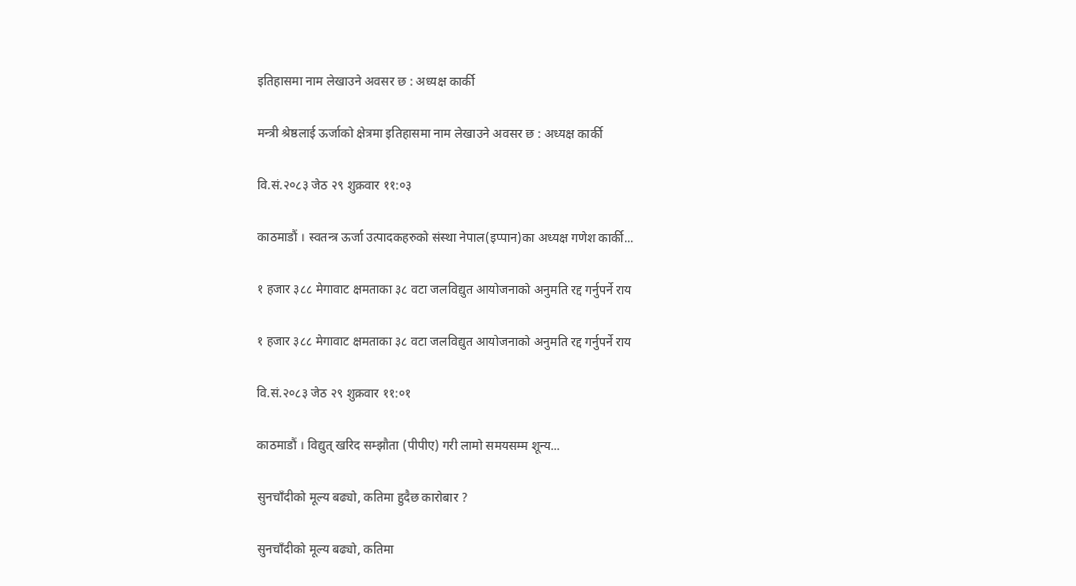इतिहासमा नाम लेखाउने अवसर छ : अध्यक्ष कार्की

मन्त्री श्रेष्ठलाई ऊर्जाको क्षेत्रमा इतिहासमा नाम लेखाउने अवसर छ : अध्यक्ष कार्की

वि.सं.२०८३ जेठ २९ शुक्रवार ११:०३

काठमाडौं । स्वतन्त्र ऊर्जा उत्पादकहरुको संस्था नेपाल(इप्पान)का अध्यक्ष गणेश कार्की...

१ हजार ३८८ मेगावाट क्षमताका ३८ वटा जलविद्युत आयोजनाको अनुमति रद्द गर्नुपर्ने राय

१ हजार ३८८ मेगावाट क्षमताका ३८ वटा जलविद्युत आयोजनाको अनुमति रद्द गर्नुपर्ने राय

वि.सं.२०८३ जेठ २९ शुक्रवार ११:०१

काठमाडौं । विद्युत् खरिद सम्झौता (पीपीए) गरी लामो समयसम्म शून्य...

सुनचाँदीको मूल्य बढ्यो, कतिमा हुदैछ कारोबार ?

सुनचाँदीको मूल्य बढ्यो, कतिमा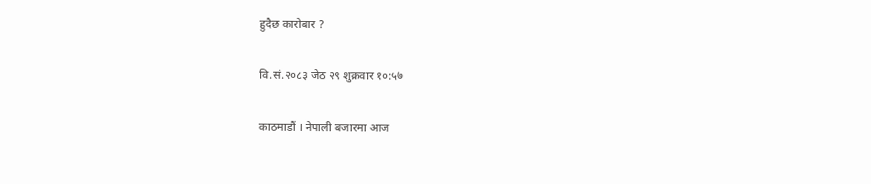हुदैछ कारोबार ?

वि.सं.२०८३ जेठ २९ शुक्रवार १०:५७

काठमाडौं । नेपाली बजारमा आज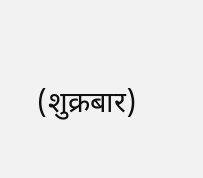(शुक्रबार)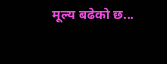मूल्य बढेको छ...